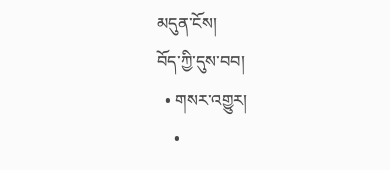མདུན་ངོས།
བོད་ཀྱི་དུས་བབ།
  • གསར་འགྱུར།
    •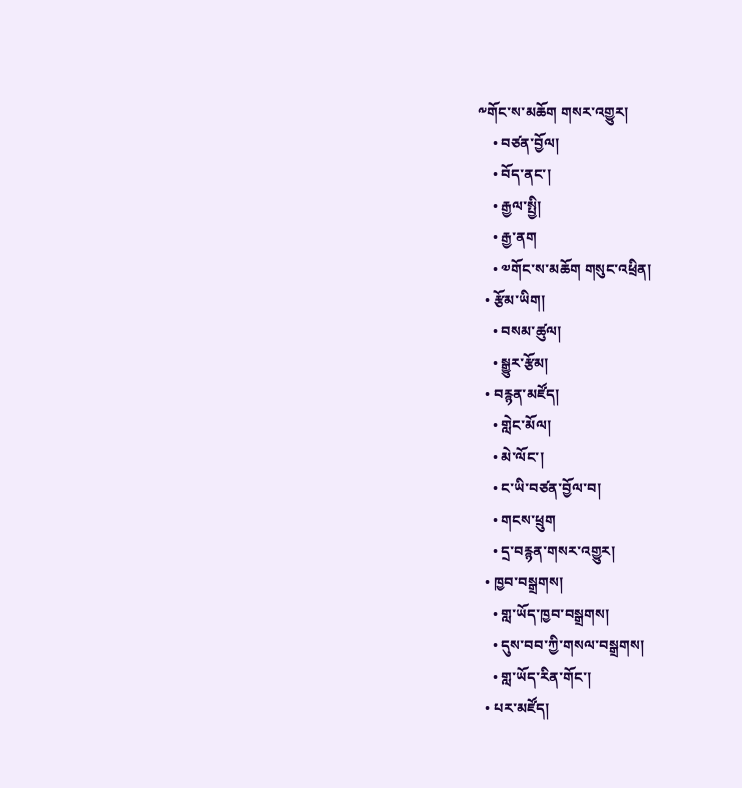༸གོང་ས་མཆོག གསར་འགྱུར།
    • བཙན་བྱོལ།
    • བོད་ནང་།
    • རྒྱལ་སྤྱི།
    • རྒྱ་ནག
    • ༧གོང་ས་མཆོག གསུང་འཕྲིན།
  • རྩོམ་ཡིག།
    • བསམ་ཚུལ།
    • སྒྱུར་རྩོམ།
  • བརྙན་མཛོད།
    • གླེང་མོལ།
    • མེ་ལོང་།
    • ང་ཡི་བཙན་བྱོལ་བ།
    • གངས་ཕྲུག
    • དྲ་བརྙན་གསར་འགྱུར།
  • ཁྱབ་བསྒྲགས།
    • གླ་ཡོད་ཁྱབ་བསྒྲགས།
    • དུས་བབ་ཀྱི་གསལ་བསྒྲགས།
    • གླ་ཡོད་རིན་གོང་།
  • པར་མཛོད།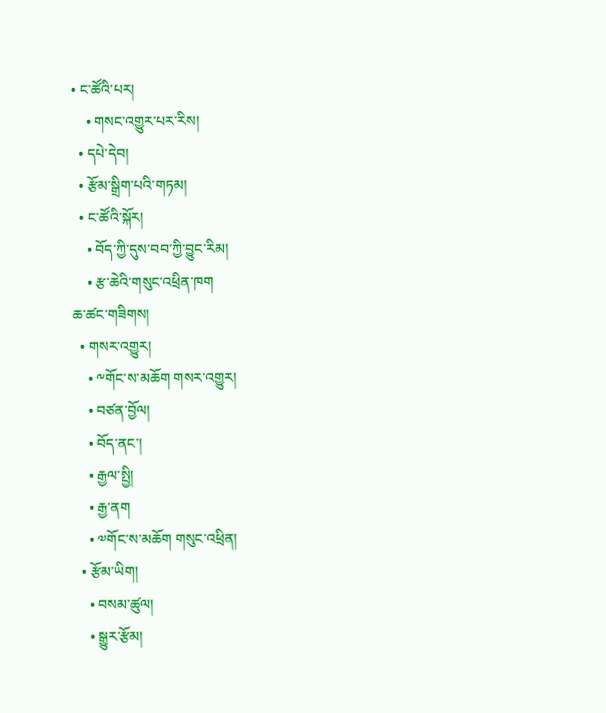• ང་ཚོའི་པར།
    • གསང་འགྱུར་པར་རིས།
  • དཔེ་དེབ།
  • རྩོམ་སྒྲིག་པའི་གཏམ།
  • ང་ཚོའི་སྐོར།
    • བོད་ཀྱི་དུས་བབ་ཀྱི་བྱུང་རིམ།
    • རྩ་ཆེའི་གསུང་འཕྲིན་ཁག
ཆ་ཚང་གཟིགས།
  • གསར་འགྱུར།
    • ༸གོང་ས་མཆོག གསར་འགྱུར།
    • བཙན་བྱོལ།
    • བོད་ནང་།
    • རྒྱལ་སྤྱི།
    • རྒྱ་ནག
    • ༧གོང་ས་མཆོག གསུང་འཕྲིན།
  • རྩོམ་ཡིག།
    • བསམ་ཚུལ།
    • སྒྱུར་རྩོམ།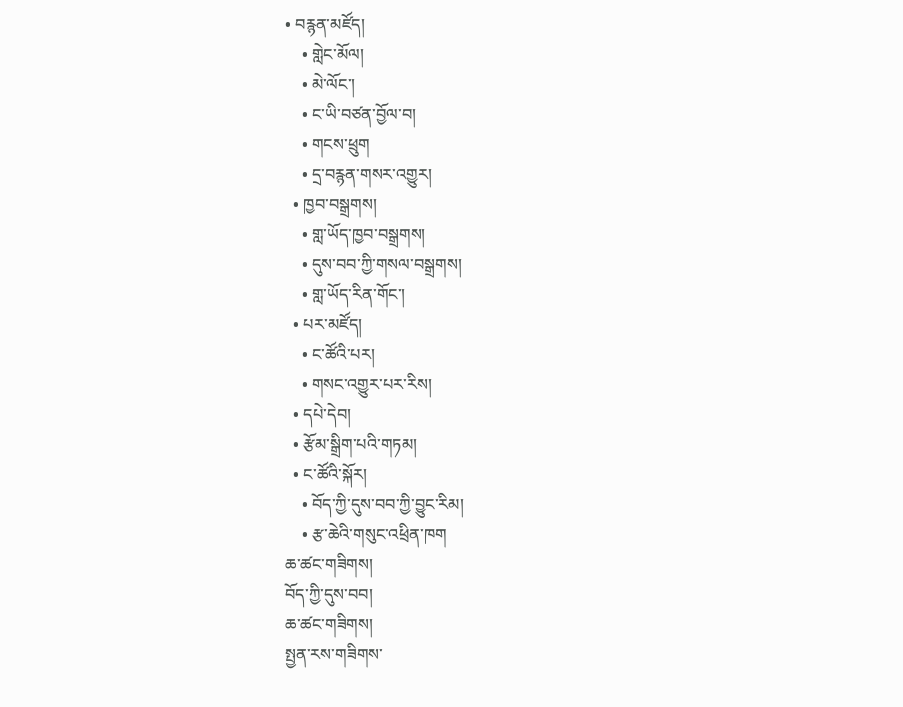• བརྙན་མཛོད།
    • གླེང་མོལ།
    • མེ་ལོང་།
    • ང་ཡི་བཙན་བྱོལ་བ།
    • གངས་ཕྲུག
    • དྲ་བརྙན་གསར་འགྱུར།
  • ཁྱབ་བསྒྲགས།
    • གླ་ཡོད་ཁྱབ་བསྒྲགས།
    • དུས་བབ་ཀྱི་གསལ་བསྒྲགས།
    • གླ་ཡོད་རིན་གོང་།
  • པར་མཛོད།
    • ང་ཚོའི་པར།
    • གསང་འགྱུར་པར་རིས།
  • དཔེ་དེབ།
  • རྩོམ་སྒྲིག་པའི་གཏམ།
  • ང་ཚོའི་སྐོར།
    • བོད་ཀྱི་དུས་བབ་ཀྱི་བྱུང་རིམ།
    • རྩ་ཆེའི་གསུང་འཕྲིན་ཁག
ཆ་ཚང་གཟིགས།
བོད་ཀྱི་དུས་བབ།
ཆ་ཚང་གཟིགས།
སྤྱན་རས་གཟིགས་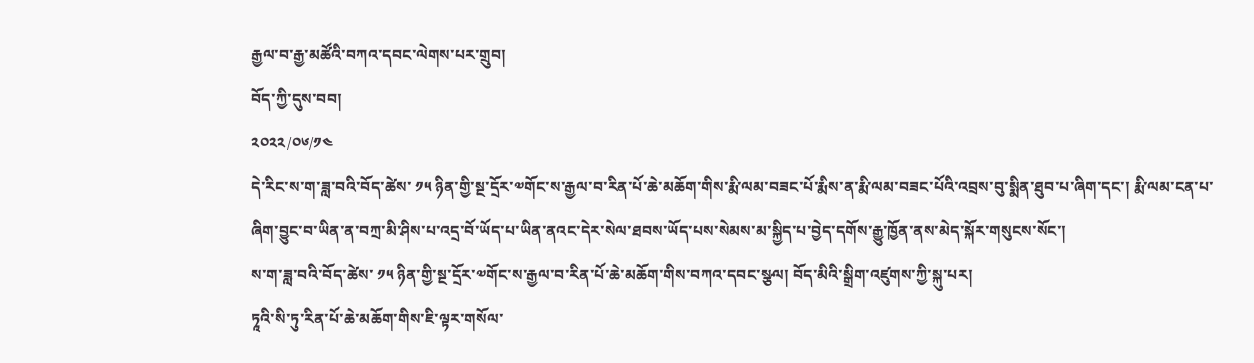རྒྱལ་བ་རྒྱ་མཚོའི་བཀའ་དབང་ལེགས་པར་གྲུབ།
བོད་ཀྱི་དུས་བབ།
༢༠༢༢/༠༦/༡༤
དེ་རིང་ས་ག་ཟླ་བའི་བོད་ཚེས་ ༡༥ ཉིན་གྱི་སྔ་དྲོར་༧གོང་ས་རྒྱལ་བ་རིན་པོ་ཆེ་མཆོག་གིས་རྨི་ལམ་བཟང་པོ་རྨིས་ན་རྨི་ལམ་བཟང་པོའི་འབྲས་བུ་སྨིན་ཐུབ་པ་ཞིག་དང་། རྨི་ལམ་ངན་པ་ཞིག་བྱུང་བ་ཡིན་ན་བཀྲ་མི་ཤིས་པ་འདྲ་བོ་ཡོད་པ་ཡིན་ནའང་དེར་སེལ་ཐབས་ཡོད་པས་སེམས་མ་སྐྱིད་པ་བྱེད་དགོས་རྒྱུ་ཁྱོན་ནས་མེད་སྐོར་གསུངས་སོང་།
ས་ག་ཟླ་བའི་བོད་ཚེས་ ༡༥ ཉིན་གྱི་སྔ་དྲོར་༧གོང་ས་རྒྱལ་བ་རིན་པོ་ཆེ་མཆོག་གིས་བཀའ་དབང་སྩལ། བོད་མིའི་སྒྲིག་འཛུགས་ཀྱི་སྐུ་པར།
ཏཱའི་སི་ཏུ་རིན་པོ་ཆེ་མཆོག་གིས་ཇི་ལྟར་གསོལ་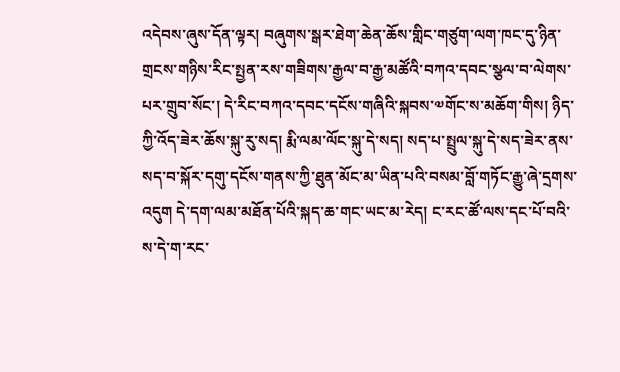འདེབས་ཞུས་དོན་ལྟར། བཞུགས་སྒར་ཐེག་ཆེན་ཆོས་གླིང་གཙུག་ལག་ཁང་དུ་ཉིན་གྲངས་གཉིས་རིང་སྤྱན་རས་གཟིགས་རྒྱལ་བ་རྒྱ་མཚོའི་བཀའ་དབང་སྩལ་བ་ལེགས་པར་གྲུབ་སོང་། དེ་རིང་བཀའ་དབང་དངོས་གཞིའི་སྐབས་༧གོང་ས་མཆོག་གིས། ཉིད་ཀྱི་འོད་ཟེར་ཆོས་སྐུ་རུ་སད། རྨི་ལམ་ལོང་སྐུ་དེ་སད། སད་པ་སྤྲུལ་སྐུ་དེ་སད་ཟེར་ནས་སད་བ་སྐོར་དགུ་དངོས་གནས་ཀྱི་ཐུན་མོང་མ་ཡིན་པའི་བསམ་བློ་གཏོང་རྒྱུ་ཞེ་དྲགས་འདུག དེ་དག་ལམ་མཐོན་པོའི་སྐད་ཆ་གང་ཡང་མ་རེད། ང་རང་ཚོ་ལས་དང་པོ་བའི་ས་དེ་ག་རང་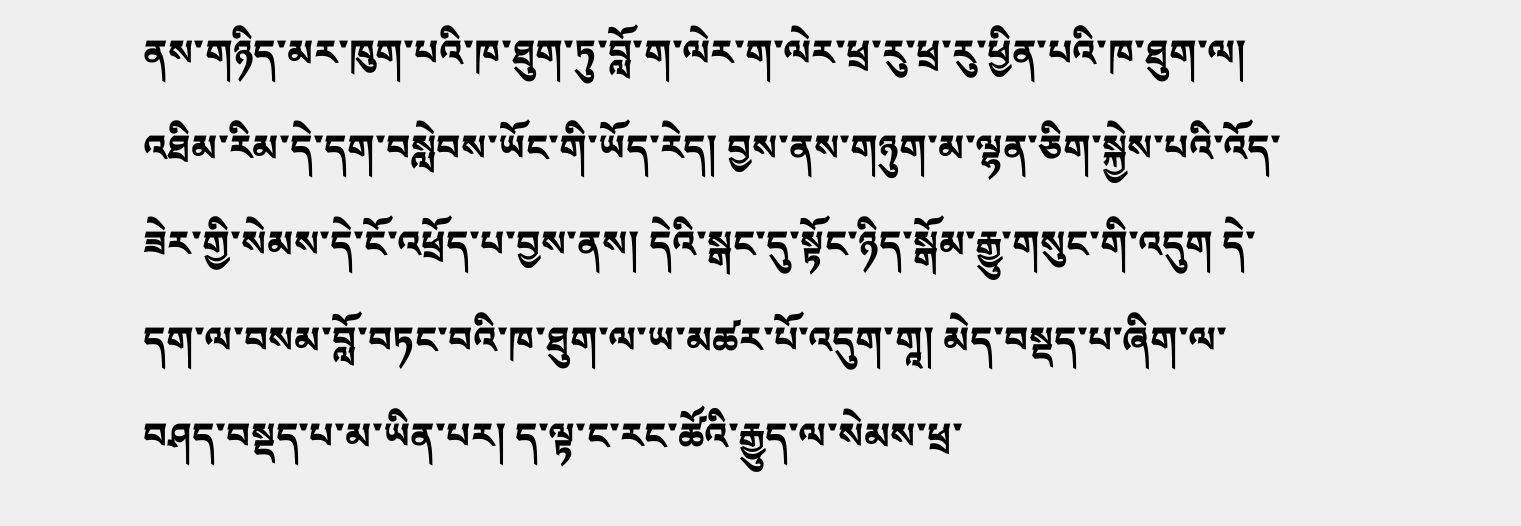ནས་གཉིད་མར་ཁུག་པའི་ཁ་ཐུག་ཏུ་བློ་ག་ལེར་ག་ལེར་ཕྲ་རུ་ཕྲ་རུ་ཕྱིན་པའི་ཁ་ཐུག་ལ། འཐིམ་རིམ་དེ་དག་བསླེབས་ཡོང་གི་ཡོད་རེད། བྱས་ནས་གཉུག་མ་ལྷན་ཅིག་སྐྱེས་པའི་འོད་ཟེར་གྱི་སེམས་དེ་ངོ་འཕྲོད་པ་བྱས་ནས། དེའི་སྒང་དུ་སྟོང་ཉིད་སྒོམ་རྒྱུ་གསུང་གི་འདུག དེ་དག་ལ་བསམ་བློ་བཏང་བའི་ཁ་ཐུག་ལ་ཡ་མཚར་པོ་འདུག་གཱ། མེད་བསྡད་པ་ཞིག་ལ་བཤད་བསྡད་པ་མ་ཡིན་པར། ད་ལྟ་ང་རང་ཚོའི་རྒྱུད་ལ་སེམས་ཕྲ་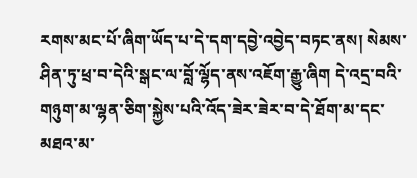རགས་མང་པོ་ཞིག་ཡོད་པ་དེ་དག་དབྱེ་འབྱེད་བཏང་ནས། སེམས་ཤིན་ཏུ་ཕྲ་བ་དེའི་སྒང་ལ་བློ་ལྷོད་ནས་འཇོག་རྒྱུ་ཞིག དེ་འདྲ་བའི་གཉུག་མ་ལྷན་ཅིག་སྐྱེས་པའི་འོད་ཟེར་ཟེར་བ་དེ་ཐོག་མ་དང་མཐའ་མ་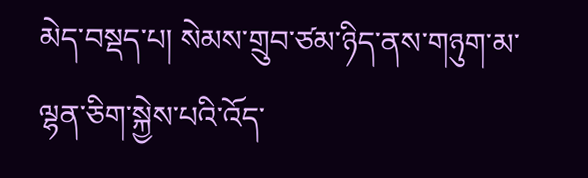མེད་བསྡད་པ། སེམས་གྲུབ་ཙམ་ཉིད་ནས་གཉུག་མ་ལྷན་ཅིག་སྐྱེས་པའི་འོད་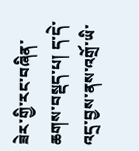ཟེར་གྱི་རང་བཞིན་ཆགས་བསྡད་པ། ད་དེ་འདྲ་བྱས་ནས་འགྲོ་ཡི་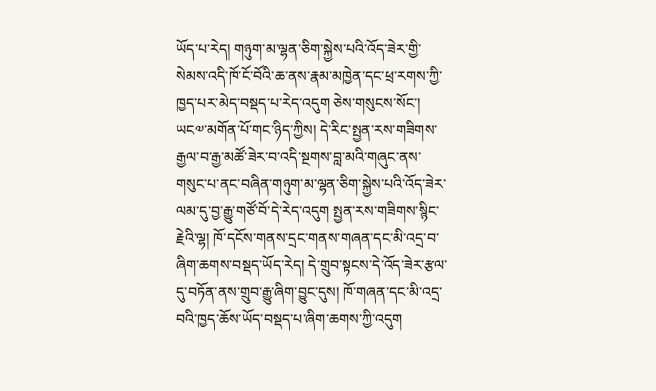ཡོད་པ་རེད། གཉུག་མ་ལྷན་ཅིག་སྐྱེས་པའི་འོད་ཟེར་གྱི་སེམས་འདི་ཁོ་ངོ་བོའི་ཆ་ནས་རྣམ་མཁྱེན་དང་ཕྲ་རགས་ཀྱི་ཁྱད་པར་མེད་བསྡད་པ་རེད་འདུག ཅེས་གསུངས་སོང་།
ཡང༧་མགོན་པོ་གང་ཉིད་ཀྱིས། དེ་རིང་སྤྱན་རས་གཟིགས་རྒྱལ་བ་རྒྱ་མཚོ་ཟེར་བ་འདི་སྔགས་བླ་མའི་གཞུང་ནས་གསུང་པ་ནང་བཞིན་གཉུག་མ་ལྷན་ཅིག་སྐྱེས་པའི་འོད་ཟེར་ལམ་དུ་བྱ་རྒྱུ་གཙོ་བོ་དེ་རེད་འདུག སྤྱན་རས་གཟིགས་སྙིང་རྗེའི་ལྷ། ཁོ་དངོས་གནས་དྲང་གནས་གཞན་དང་མི་འདྲ་བ་ཞིག་ཆགས་བསྡད་ཡོད་རེད། དེ་གྲུབ་སྟངས་དེ་འོད་ཟེར་རྩལ་དུ་བཏོན་ནས་གྲུབ་རྒྱུ་ཞིག་བྱུང་དུས། ཁོ་གཞན་དང་མི་འདྲ་བའི་ཁྱད་ཆོས་ཡོད་བསྡད་པ་ཞིག་ཆགས་ཀྱི་འདུག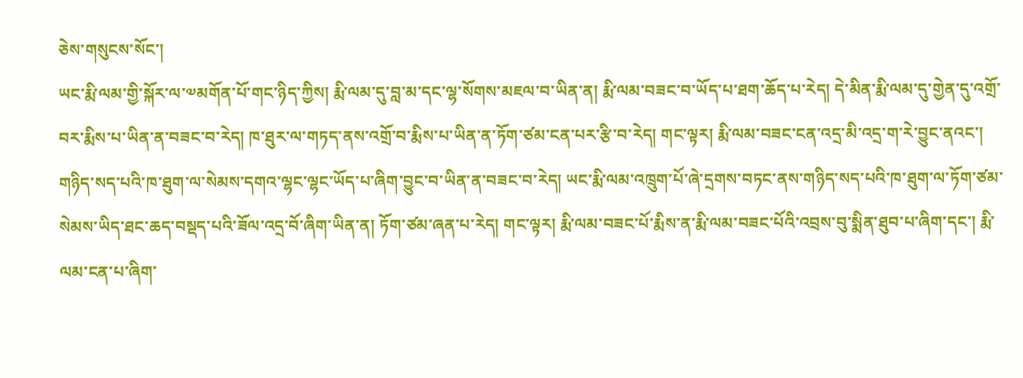ཅེས་གསུངས་སོང་།
ཡང་རྨི་ལམ་གྱི་སྐོར་ལ་༧མགོན་པོ་གང་ཉིད་ཀྱིས། རྨི་ལམ་དུ་བླ་མ་དང་ལྷ་སོགས་མཇལ་བ་ཡིན་ན། རྨི་ལམ་བཟང་བ་ཡོད་པ་ཐག་ཆོད་པ་རེད། དེ་མིན་རྨི་ལམ་དུ་གྱེན་དུ་འགྲོ་བར་རྨིས་པ་ཡིན་ན་བཟང་བ་རེད། ཁ་ཐུར་ལ་གཏད་ནས་འགྲོ་བ་རྨིས་པ་ཡིན་ན་ཏོག་ཙམ་ངན་པར་རྩི་བ་རེད། གང་ལྟར། རྨི་ལམ་བཟང་ངན་འདྲ་མི་འདྲ་ག་རེ་བྱུང་ནའང་། གཉིད་སད་པའི་ཁ་ཐུག་ལ་སེམས་དགའ་ལྷང་ལྷང་ཡོད་པ་ཞིག་བྱུང་བ་ཡིན་ན་བཟང་བ་རེད། ཡང་རྨི་ལམ་འཁྲུག་པོ་ཞེ་དྲགས་བཏང་ནས་གཉིད་སད་པའི་ཁ་ཐུག་ལ་ཏོག་ཙམ་སེམས་ཡིད་ཐང་ཆད་བསྡད་པའི་ཟོལ་འདྲ་བོ་ཞིག་ཡིན་ན། ཏོག་ཙམ་ཞན་པ་རེད། གང་ལྟར། རྨི་ལམ་བཟང་པོ་རྨིས་ན་རྨི་ལམ་བཟང་པོའི་འབྲས་བུ་སྨིན་ཐུབ་པ་ཞིག་དང་། རྨི་ལམ་ངན་པ་ཞིག་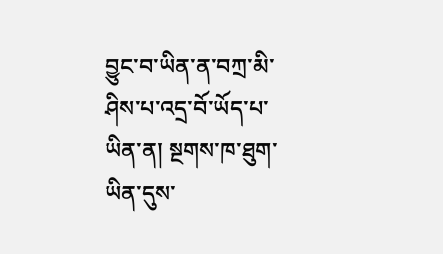བྱུང་བ་ཡིན་ན་བཀྲ་མི་ཤིས་པ་འདྲ་བོ་ཡོད་པ་ཡིན་ན། སྔགས་ཁ་ཐུག་ཡིན་དུས་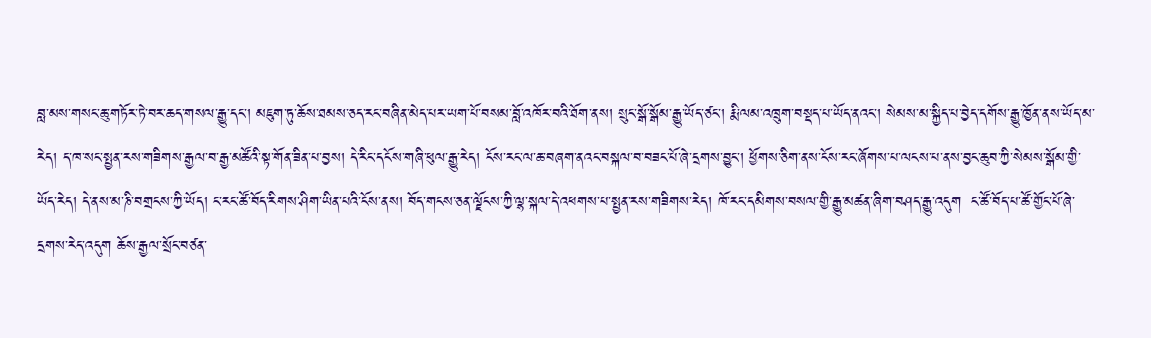བླ་མས་གསང་ཆུ་གཏོར་ཏེ་བར་ཆད་གསལ་རྒྱུ་དང་། མཇུག་ཏུ་ཆོས་ཐམས་ཅད་རང་བཞིན་མེད་པར་ཡག་པོ་བསམ་བློ་འཁོར་བའི་ཐོག་ནས། སྲུང་སྒོ་སྒོམ་རྒྱུ་ཡོད་ཙང་། རྨི་ལམ་འཁྲུག་བསྡད་པ་ཡོད་ནའང་། སེམས་མ་སྐྱིད་པ་བྱེད་དགོས་རྒྱུ་ཁྱོན་ནས་ཡོད་མ་རེད། ད་ཁ་སང་སྤྱན་རས་གཟིགས་རྒྱལ་བ་རྒྱ་མཚོའི་སྟ་གོན་ཟིན་པ་བྱས། དེ་རིང་དངོས་གཞི་ཕུལ་རྒྱུ་རེད། ངོས་རང་ལ་ཆ་བཞག་ནའང་བསྐལ་བ་བཟང་པོ་ཞེ་དྲགས་བྱུང་། ཕྱོགས་ཅིག་ནས་ངོས་རང་ཞོགས་པ་ལངས་པ་ནས་བྱང་ཆུབ་ཀྱི་སེམས་སྒོམ་གྱི་ཡོད་རེད། དེ་ནས་མ་ཎི་བགྲངས་ཀྱི་ཡོད། ང་རང་ཚོ་བོད་རིགས་ཤིག་ཡིན་པའི་ངོས་ནས། བོད་གངས་ཅན་ལྗོངས་ཀྱི་ལྷ་སྐལ་དེ་འཕགས་པ་སྤྱན་རས་གཟིགས་རེད། ཁོ་རང་དམིགས་བསལ་གྱི་རྒྱུ་མཚན་ཞིག་བཤད་རྒྱུ་འདུག  ང་ཚོ་བོད་པ་ཚོ་གྱོང་པོ་ཞེ་དྲགས་རེད་འདུག ཆོས་རྒྱལ་སྲོང་བཙན་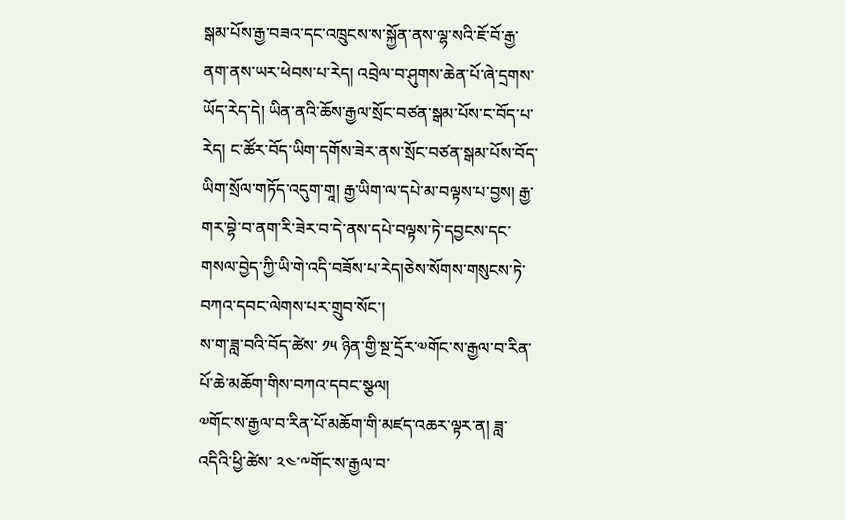སྒམ་པོས་རྒྱ་བཟའ་དང་འཁྲུངས་ས་སྐྱོན་ནས་ལྷ་སའི་ཇོ་བོ་རྒྱ་ནག་ནས་ཡར་ཕེབས་པ་རེད། འབྲེལ་བ་ཤུགས་ཆེན་པོ་ཞེ་དྲགས་ཡོད་རེད་དེ། ཡིན་ནའི་ཆོས་རྒྱལ་སྲོང་བཙན་སྒམ་པོས་ང་བོད་པ་རེད། ང་ཚོར་བོད་ཡིག་དགོས་ཟེར་ནས་སྲོང་བཙན་སྒམ་པོས་བོད་ཡིག་སྲོལ་གཏོད་འདུག་གཱ། རྒྱ་ཡིག་ལ་དཔེ་མ་བལྟས་པ་བྱས། རྒྱ་གར་བྷེ་བ་ནག་རི་ཟེར་བ་དེ་ནས་དཔེ་བལྟས་ཏེ་དབྱངས་དང་གསལ་བྱེད་ཀྱི་ཡི་གེ་འདི་བཟོས་པ་རེད།ཅེས་སོགས་གསུངས་ཏེ་བཀའ་དབང་ལེགས་པར་གྲུབ་སོང་།
ས་ག་ཟླ་བའི་བོད་ཚེས་ ༡༥ ཉིན་གྱི་སྔ་དྲོར་༧གོང་ས་རྒྱལ་བ་རིན་པོ་ཆེ་མཆོག་གིས་བཀའ་དབང་སྩལ།
༧གོང་ས་རྒྱལ་བ་རིན་པོ་མཆོག་གི་མཛད་འཆར་ལྟར་ན། ཟླ་འདིའི་ཕྱི་ཚེས་ ༢༤་༸གོང་ས་རྒྱལ་བ་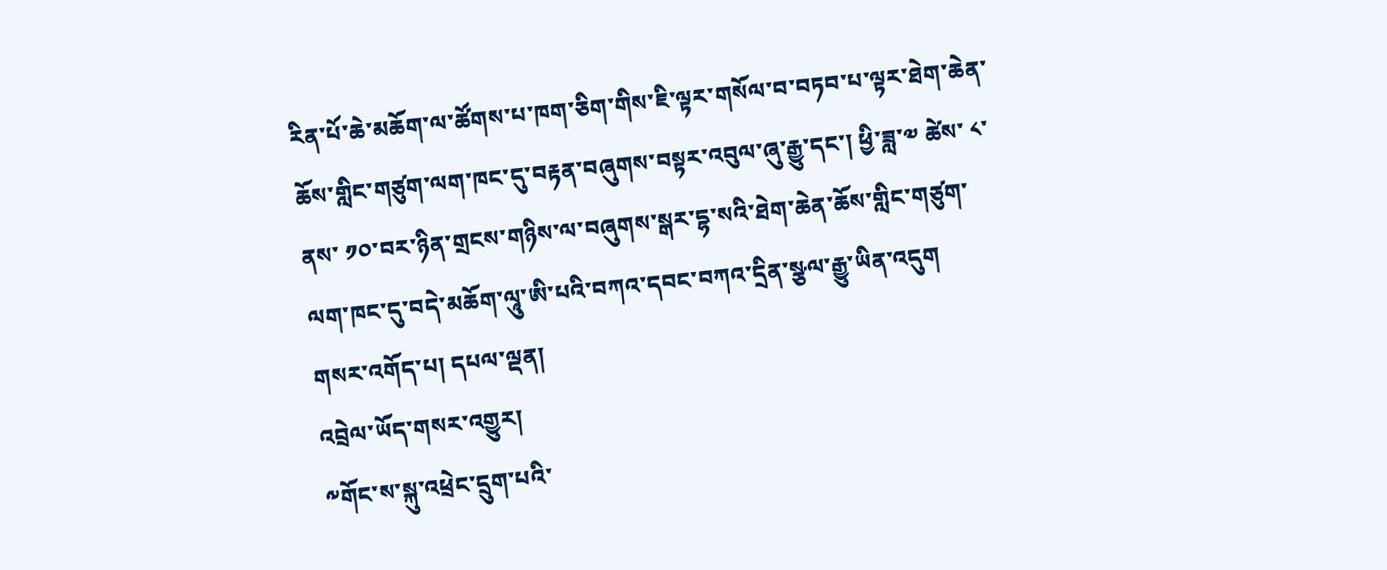རིན་པོ་ཆེ་མཆོག་ལ་ཚོགས་པ་ཁག་ཅིག་གིས་ཇི་ལྟར་གསོལ་བ་བཏབ་པ་ལྟར་ཐེག་ཆེན་ཆོས་གླིང་གཙུག་ལག་ཁང་དུ་བརྟན་བཞུགས་བསྟར་འབུལ་ཞུ་རྒྱུ་དང་། ཕྱི་ཟླ་༧ ཚེས་ ༨་ནས་ ༡༠་བར་ཉིན་གྲངས་གཉིས་ལ་བཞུགས་སྒར་དྷ་སའི་ཐེག་ཆེན་ཆོས་གླིང་གཙུག་ལག་ཁང་དུ་བདེ་མཆོག་ལཱུ་ཨི་པའི་བཀའ་དབང་བཀའ་དྲིན་སྩལ་རྒྱུ་ཡིན་འདུག
གསར་འགོད་པ། དཔལ་ལྡན།
འབྲེལ་ཡོད་གསར་འགྱུར།
༸གོང་ས་སྐུ་འཕྲེང་དྲུག་པའི་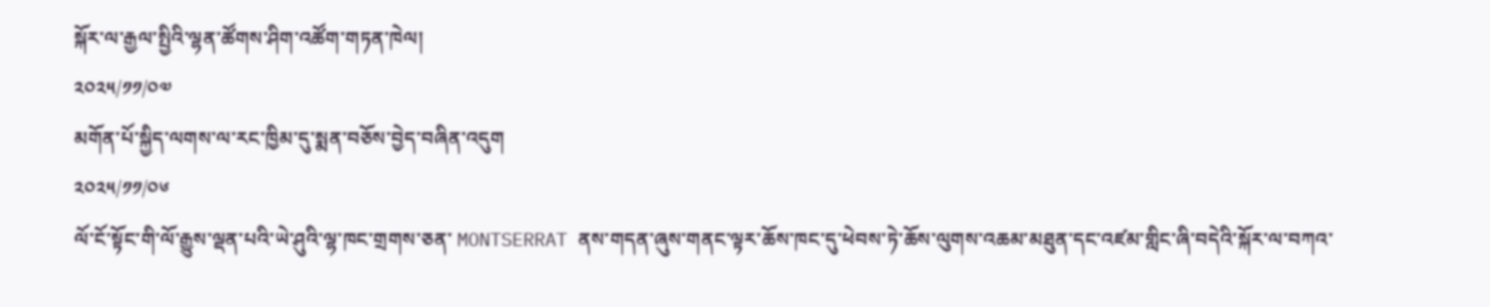སྐོར་ལ་རྒྱལ་སྤྱིའི་ལྷན་ཚོགས་ཤིག་འཚོག་གཏན་ཁེལ།
༢༠༢༥/༡༡/༠༧
མགོན་པོ་སྐྱིད་ལགས་ལ་རང་ཁྱིམ་དུ་སྨན་བཅོས་བྱེད་བཞིན་འདུག
༢༠༢༥/༡༡/༠༦
ལོ་ངོ་སྟོང་གི་ལོ་རྒྱུས་ལྡན་པའི་ཡེ་ཤུའི་ལྷ་ཁང་གྲགས་ཅན་ MONTSERRAT ནས་གདན་ཞུས་གནང་ལྟར་ཆོས་ཁང་དུ་ཕེབས་ཏེ་ཆོས་ལུགས་འཆམ་མཐུན་དང་འཛམ་གླིང་ཞི་བདེའི་སྐོར་ལ་བཀའ་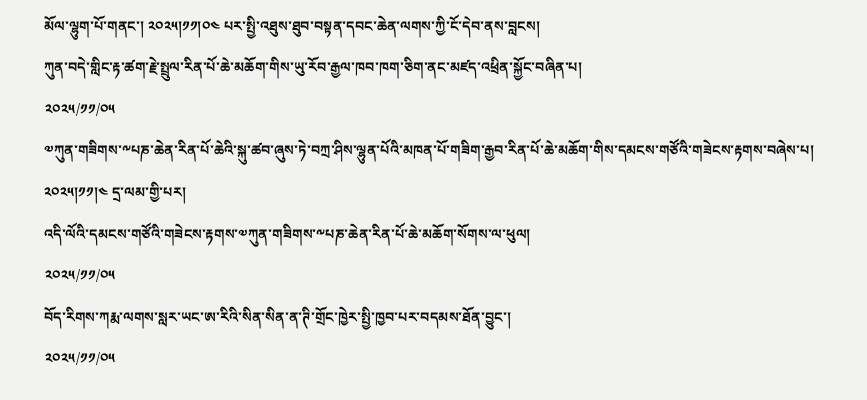མོལ་ལྷུག་པོ་གནང་། ༢༠༢༥།༡༡།༠༤ པར་སྤྱི་འཐུས་ཐུབ་བསྟན་དབང་ཆེན་ལགས་ཀྱི་ངོ་དེབ་ནས་བླངས།
ཀུན་བདེ་གླིང་རྟ་ཚག་རྗེ་སྤྲུལ་རིན་པོ་ཆེ་མཆོག་གིས་ཡུ་རོབ་རྒྱལ་ཁབ་ཁག་ཅིག་ནང་མཛད་འཕྲིན་སྐྱོང་བཞིན་པ།
༢༠༢༥/༡༡/༠༥
༧ཀུན་གཟིགས་༸པཎ་ཆེན་རིན་པོ་ཆེའི་སྐུ་ཚབ་ཞུས་ཏེ་བཀྲ་ཤིས་ལྷུན་པོའི་མཁན་པོ་གཟིག་རྒྱབ་རིན་པོ་ཆེ་མཆོག་གིས་དམངས་གཙོའི་གཟེངས་རྟགས་བཞེས་པ། ༢༠༢༥།༡༡།༤ དྲ་ལམ་གྱི་པར།
འདི་ལོའི་དམངས་གཙོའི་གཟེངས་རྟགས་༧ཀུན་གཟིགས་༸པཎ་ཆེན་རིན་པོ་ཆེ་མཆོག་སོགས་ལ་ཕུལ།
༢༠༢༥/༡༡/༠༥
བོད་རིགས་ཀརྨ་ལགས་སླར་ཡང་ཨ་རིའི་སིན་སིན་ན་ཊི་གྲོང་ཁྱེར་སྤྱི་ཁྱབ་པར་བདམས་ཐོན་བྱུང་།
༢༠༢༥/༡༡/༠༥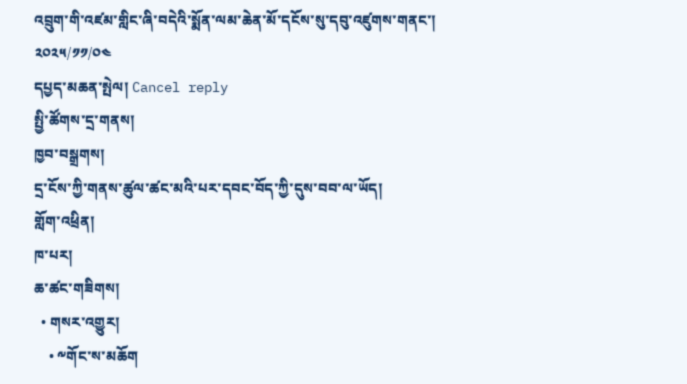འབྲུག་གི་འཛམ་གླིང་ཞི་བདེའི་སྨོན་ལམ་ཆེན་མོ་དངོས་སུ་དབུ་འཛུགས་གནང་།
༢༠༢༥/༡༡/༠༤
དཔྱད་མཆན་སྤེལ། Cancel reply
སྤྱི་ཚོགས་དྲ་གནས།
ཁྱབ་བསྒྲགས།
དྲ་ངོས་ཀྱི་གནས་ཚུལ་ཚང་མའི་པར་དབང་བོད་ཀྱི་དུས་བབ་ལ་ཡོད།
གློག་འཕྲིན།
ཁ་པར།
ཆ་ཚང་གཟིགས།
  • གསར་འགྱུར།
    • ༸གོང་ས་མཆོག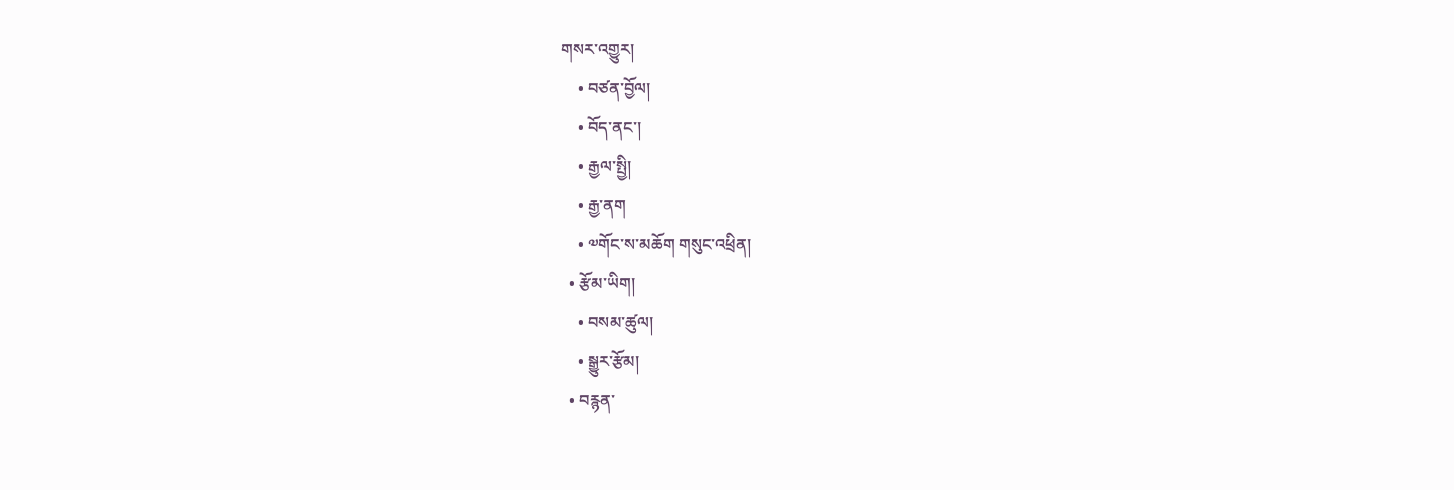གསར་འགྱུར།
    • བཙན་བྱོལ།
    • བོད་ནང་།
    • རྒྱལ་སྤྱི།
    • རྒྱ་ནག
    • ༧གོང་ས་མཆོག གསུང་འཕྲིན།
  • རྩོམ་ཡིག།
    • བསམ་ཚུལ།
    • སྒྱུར་རྩོམ།
  • བརྙན་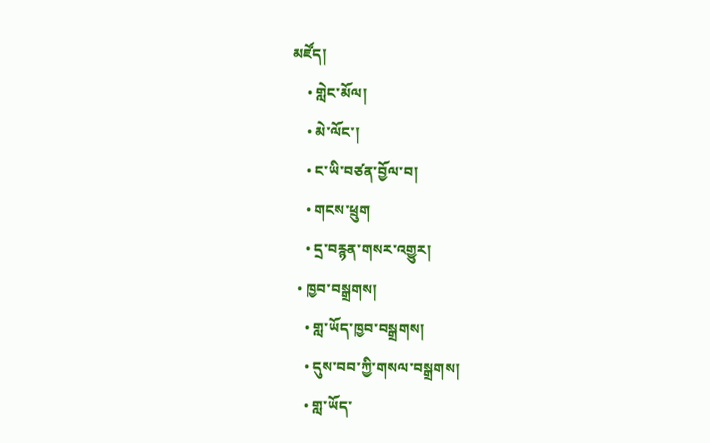མཛོད།
    • གླེང་མོལ།
    • མེ་ལོང་།
    • ང་ཡི་བཙན་བྱོལ་བ།
    • གངས་ཕྲུག
    • དྲ་བརྙན་གསར་འགྱུར།
  • ཁྱབ་བསྒྲགས།
    • གླ་ཡོད་ཁྱབ་བསྒྲགས།
    • དུས་བབ་ཀྱི་གསལ་བསྒྲགས།
    • གླ་ཡོད་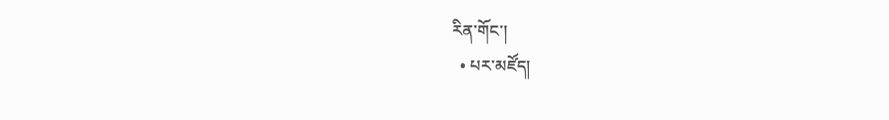རིན་གོང་།
  • པར་མཛོད།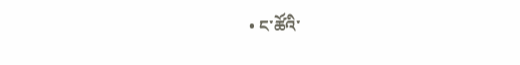• ང་ཚོའི་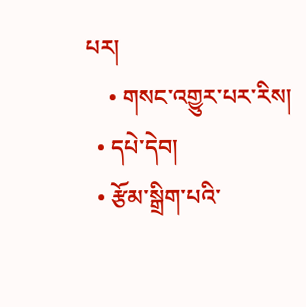པར།
    • གསང་འགྱུར་པར་རིས།
  • དཔེ་དེབ།
  • རྩོམ་སྒྲིག་པའི་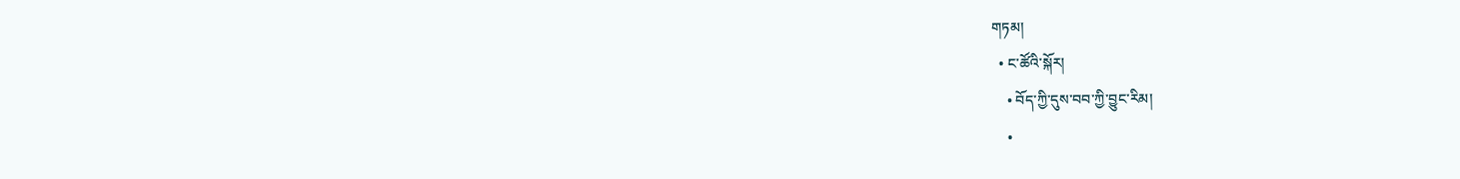གཏམ།
  • ང་ཚོའི་སྐོར།
    • བོད་ཀྱི་དུས་བབ་ཀྱི་བྱུང་རིམ།
    •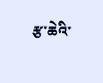རྩ་ཆེའི་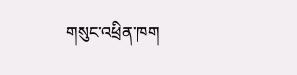གསུང་འཕྲིན་ཁག